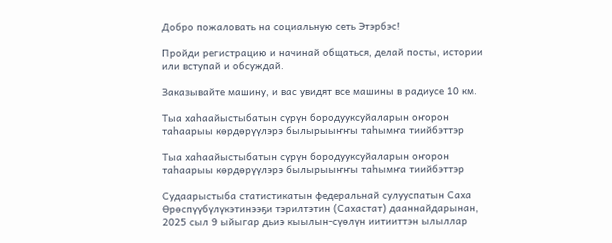Добро пожаловать на социальную сеть Этэрбэс!

Пройди регистрацию и начинай общаться, делай посты, истории или вступай и обсуждай.

Заказывайте машину, и вас увидят все машины в радиусе 10 км.

Тыа хаһаайыстыбатын сүрүн бородууксуйаларын оҥорон таһаарыы көрдөрүүлэрэ былырыыҥҥы таһымҥа тиийбэттэр

Тыа хаһаайыстыбатын сүрүн бородууксуйаларын оҥорон таһаарыы көрдөрүүлэрэ былырыыҥҥы таһымҥа тиийбэттэр

Судаарыстыба статистикатын федеральнай сулууспатын Саха Өрөспүүбүлүкэтинээҕи тэрилтэтин (Сахастат) дааннайдарынан, 2025 сыл 9 ыйыгар дьиэ кыылын-сүөлүн иитииттэн ылыллар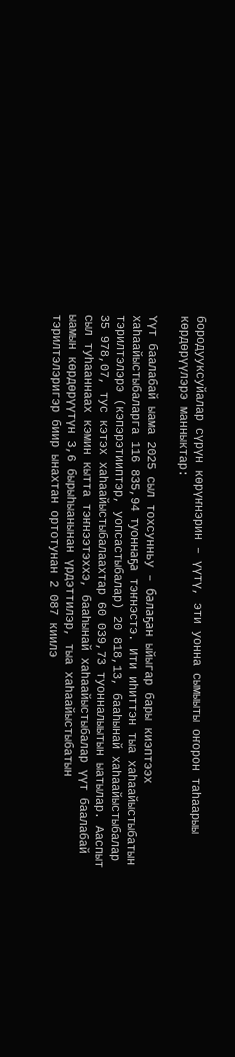бородууксуйалар сүрүн көрүҥнэрин – үүтү, эти уонна сымыыты оҥорон таһаарыы көрдөрүүлэрэ манныктар:

Үүт баалабай ыама 2025 сыл тохсунньу – балаҕан ыйыгар бары киэптээх хаһаайыстыбаларга 116 835,94 туоннаҕа тэҥнэстэ. Ити иһиттэн тыа хаһаайыстыбатын тэрилтэлэрэ (кэпэрэтииптэр, уопсастыбалар) 20 818,13, бааһынай хаһаайыстыбалар 35 978,07, тус кэтэх хаһаайыстыбалаахтар 60 039,73 туонналыытын ыатылар. Ааспыт сыл туһааннаах кэмин кытта тэҥнээтэххэ, бааһынай хаһаайыстыбалар үүт баалабай ыамын көрдөрүүтүн 3,6 бырыһыанынан үрдэттилэр, тыа хаһаайыстыбатын тэрилтэлэригэр биир ынахтан ортотунан 2 087 киилэ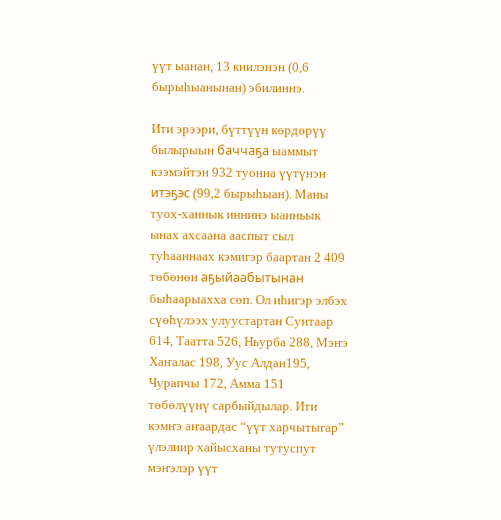үүт ыанан, 13 киилэнэн (0,6 бырыһыанынан) эбилиннэ.

Ити эрээри, бүттүүн көрдөрүү былырыын баччаҕа ыаммыт кээмэйтэн 932 туонна үүтүнэн итэҕэс (99,2 бырыһыан). Маны туох-ханнык иннинэ ыанньык ынах ахсаана ааспыт сыл туһааннаах кэмигэр баартан 2 409 төбөнөн аҕыйаабытынан быһаарыахха сөп. Ол иһигэр элбэх сүөһүлээх улуустартан Сунтаар 614, Таатта 526, Ньурба 288, Мэҥэ Хаҥалас 198, Уус Алдан195, Чурапчы 172, Амма 151 төбөлүүнү сарбыйдылар. Ити кэмҥэ аҥаардас “үүт харчытыгар” үлэлиир хайысханы тутуспут мэҥэлэр үүт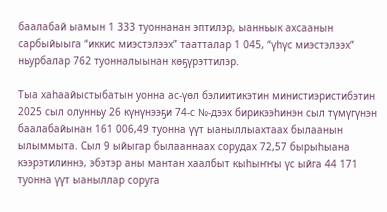баалабай ыамын 1 333 туоннанан эптилэр, ыанньык ахсаанын сарбыйыыга “иккис миэстэлээх” таатталар 1 045, “үһүс миэстэлээх” ньурбалар 762 туонналыынан көҕүрэттилэр.

Тыа хаһаайыстыбатын уонна ас-үөл бэлиитикэтин министиэристибэтин 2025 сыл олунньу 26 күнүнээҕи 74-с №-дээх бирикээһинэн сыл түмүгүнэн баалабайынан 161 006,49 туонна үүт ыаныллыахтаах былаанын ылыммыта. Сыл 9 ыйыгар былааннаах сорудах 72,57 бырыһыана кээрэтилиннэ, эбэтэр аны мантан хаалбыт кыһыҥҥы үс ыйга 44 171 туонна үүт ыаныллар соруга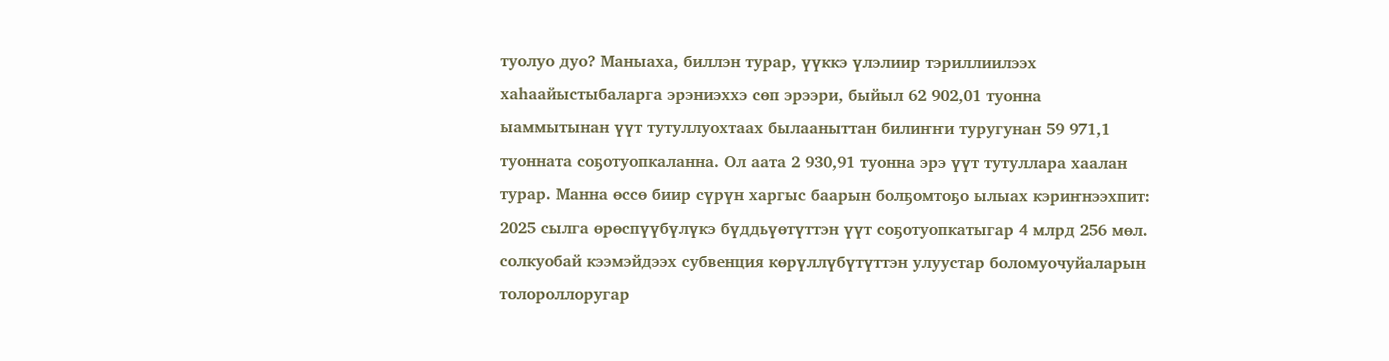туолуо дуо? Маныаха, биллэн турар, үүккэ үлэлиир тэриллиилээх хаһаайыстыбаларга эрэниэххэ сөп эрээри, быйыл 62 902,01 туонна ыаммытынан үүт тутуллуохтаах былааныттан билиҥҥи туругунан 59 971,1 туонната соҕотуопкаланна. Ол аата 2 930,91 туонна эрэ үүт тутуллара хаалан турар. Манна өссө биир сүрүн харгыс баарын болҕомтоҕо ылыах кэриҥнээхпит: 2025 сылга өрөспүүбүлүкэ бүддьүөтүттэн үүт соҕотуопкатыгар 4 млрд 256 мөл. солкуобай кээмэйдээх субвенция көрүллүбүтүттэн улуустар боломуочуйаларын толороллоругар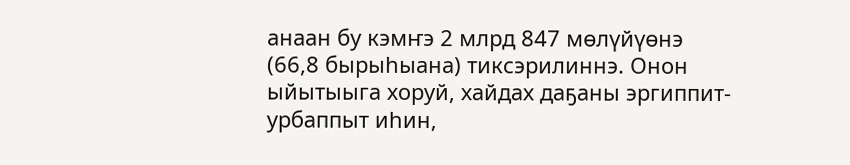анаан бу кэмҥэ 2 млрд 847 мөлүйүөнэ (66,8 бырыһыана) тиксэрилиннэ. Онон ыйытыыга хоруй, хайдах даҕаны эргиппит-урбаппыт иһин,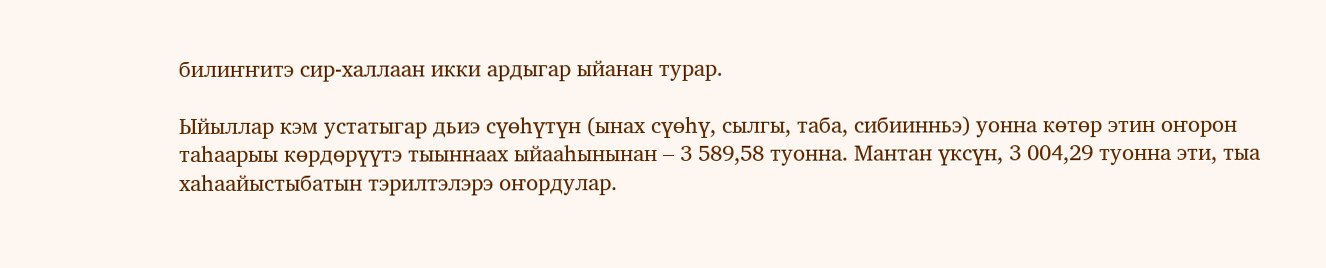билиҥҥитэ сир-халлаан икки ардыгар ыйанан турар.

Ыйыллар кэм устатыгар дьиэ сүөһүтүн (ынах сүөһү, сылгы, таба, сибиинньэ) уонна көтөр этин оҥорон таһаарыы көрдөрүүтэ тыыннаах ыйааһынынан – 3 589,58 туонна. Мантан үксүн, 3 004,29 туонна эти, тыа хаһаайыстыбатын тэрилтэлэрэ оҥордулар.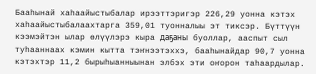Бааһынай хаһаайыстыбалар ирээттэригэр 226,29 уонна кэтэх хаһаайыстыбалаахтарга 359,01 туонналыы эт тиксэр. Бүттүүн кээмэйтэн ылар өлүүлэрэ кыра даҕаны буоллар, ааспыт сыл туһааннаах кэмин кытта тэҥнээтэххэ, бааһынайдар 90,7 уонна кэтэхтэр 11,2 бырыһыанныынан элбэх эти оҥорон таһаардылар.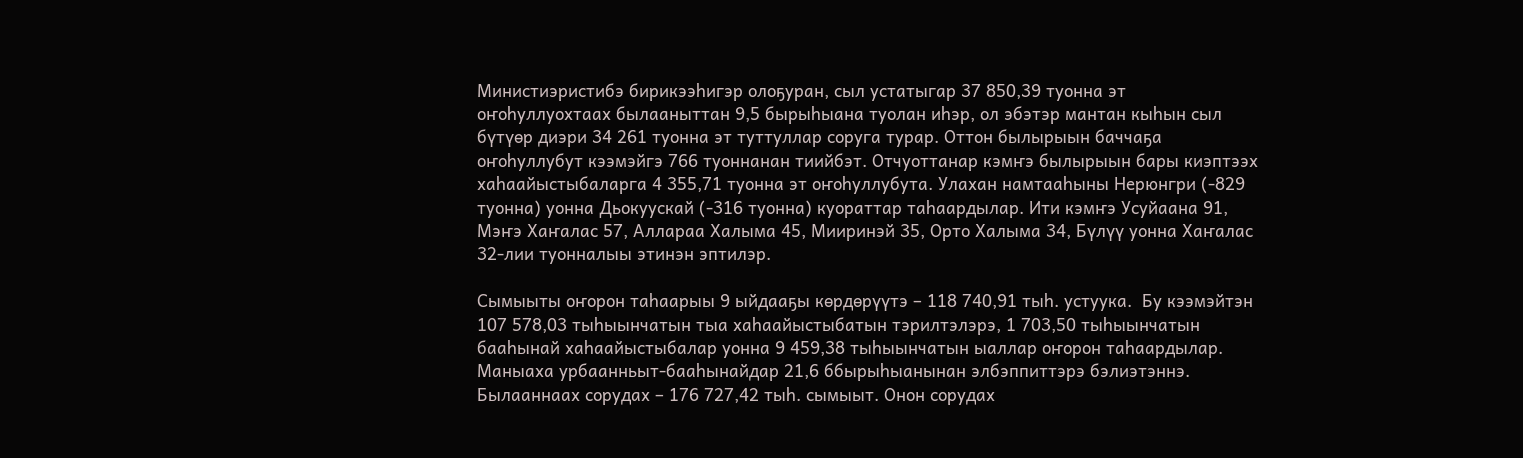Министиэристибэ бирикээһигэр олоҕуран, сыл устатыгар 37 850,39 туонна эт оҥоһуллуохтаах былааныттан 9,5 бырыһыана туолан иһэр, ол эбэтэр мантан кыһын сыл бүтүөр диэри 34 261 туонна эт туттуллар соруга турар. Оттон былырыын баччаҕа оҥоһуллубут кээмэйгэ 766 туоннанан тиийбэт. Отчуоттанар кэмҥэ былырыын бары киэптээх хаһаайыстыбаларга 4 355,71 туонна эт оҥоһуллубута. Улахан намтааһыны Нерюнгри (-829 туонна) уонна Дьокуускай (-316 туонна) куораттар таһаардылар. Ити кэмҥэ Усуйаана 91, Мэҥэ Хаҥалас 57, Аллараа Халыма 45, Мииринэй 35, Орто Халыма 34, Бүлүү уонна Хаҥалас 32-лии туонналыы этинэн эптилэр.

Сымыыты оҥорон таһаарыы 9 ыйдааҕы көрдөрүүтэ – 118 740,91 тыһ. устуука.  Бу кээмэйтэн 107 578,03 тыһыынчатын тыа хаһаайыстыбатын тэрилтэлэрэ, 1 703,50 тыһыынчатын бааһынай хаһаайыстыбалар уонна 9 459,38 тыһыынчатын ыаллар оҥорон таһаардылар. Маныаха урбаанньыт-бааһынайдар 21,6 ббырыһыанынан элбэппиттэрэ бэлиэтэннэ. Былааннаах сорудах – 176 727,42 тыһ. сымыыт. Онон сорудах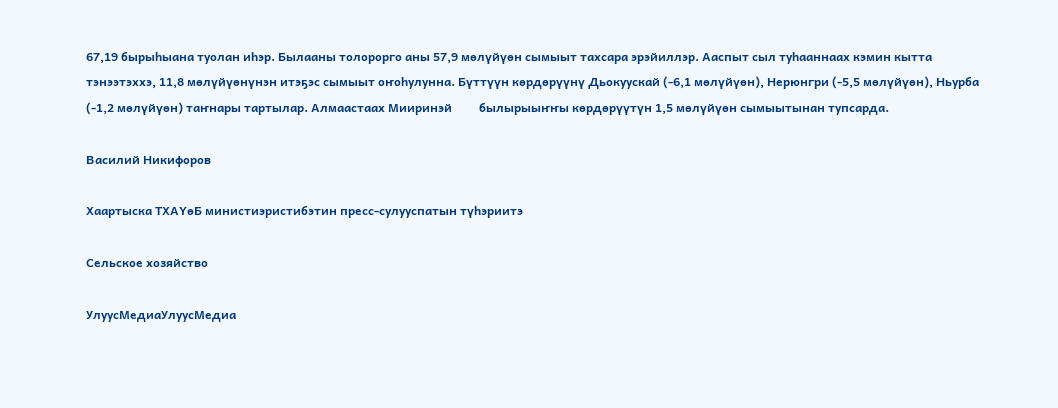67,19 бырыһыана туолан иһэр. Былааны толорорго аны 57,9 мөлүйүөн сымыыт тахсара эрэйиллэр. Ааспыт сыл туһааннаах кэмин кытта тэнээтэххэ, 11,8 мөлүйүөнүнэн итэҕэс сымыыт оҥоһулунна. Бүттүүн көрдөрүүнү Дьокуускай (-6,1 мөлүйүөн), Нерюнгри (-5,5 мөлүйүөн), Ньурба (-1,2 мөлүйүөн) таҥнары тартылар. Алмаастаах Мииринэй         былырыыҥҥы көрдөрүүтүн 1,5 мөлүйүөн сымыытынан тупсарда.

Василий Никифоров

Хаартыска ТХАҮөБ министиэристибэтин пресс-сулууспатын түһэриитэ

Сельское хозяйство

УлуусМедиаУлуусМедиа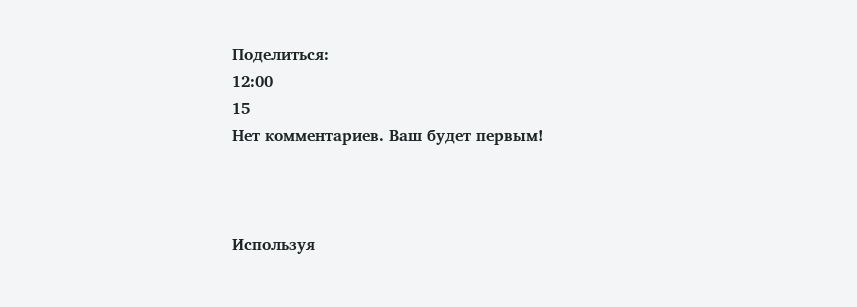Поделиться:
12:00
15
Нет комментариев. Ваш будет первым!



Используя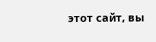этот сайт, вы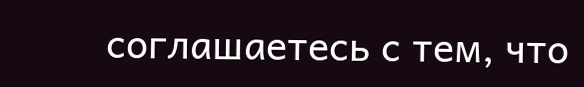соглашаетесь с тем, что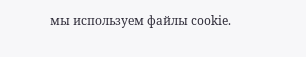мы используем файлы cookie.